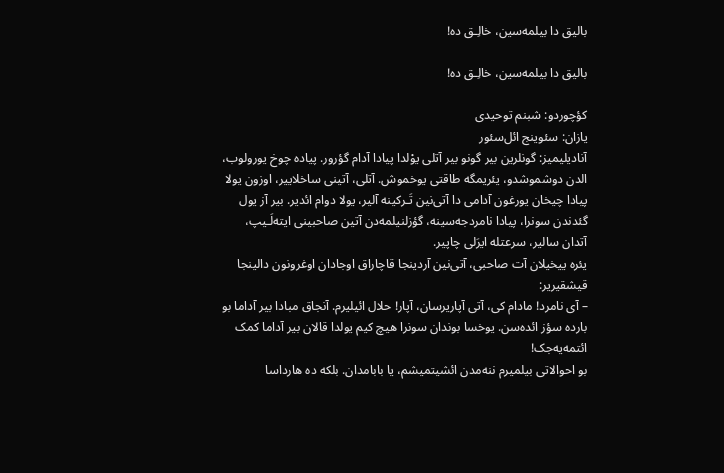بالیق دا بیلمه‌سین، خالِـق ده!

بالیق دا بیلمه‌سین، خالِـق ده!

کؤچوردو: شبنم توحیدی
یازان: سئوینج ائل‌سئور
آنادیلیمیز: گونلرین بیر گونو بیر آتلی یوْلدا پیادا آدام گؤرور. پیاده چوخ یورولوب، الدن دوشموشدو، یئریمگه طاقتی یوخموش. آتلی، آتینی ساخلاییر، اوزون یولا پیادا چیخان یورغون آدامی دا آتی‌نین تَـرکینه آلیر، یولا دوام ائدیر. بیر آز یول گئدندن سونرا، پیادا نامردجه‌سینه، گؤزلنیلمه‌دن آتین صاحبینی ایته‌لَـیپ، آتدان سالیر، سرعتله ایرَ‌لی چاپیر.
یئره ییخیلان آت صاحبی، آتی‌نین آردینجا قاچاراق اوجادان اوغرونون دالینجا قیشقیریر:
– آی نامرد! مادام کی، آتی آپاریرسان، آپار! حلال ائیلیرم. آنجاق مبادا بیر آداما بو بارده سؤز ائده‌سن. یوخسا بوندان سونرا هیچ کیم یولدا قالان بیر آداما کمک ائتمه‌یه‌جک!
بو احوالاتی بیلمیرم ننه‌مدن ائشیتمیشم، یا بابامدان. بلکه ده هارداسا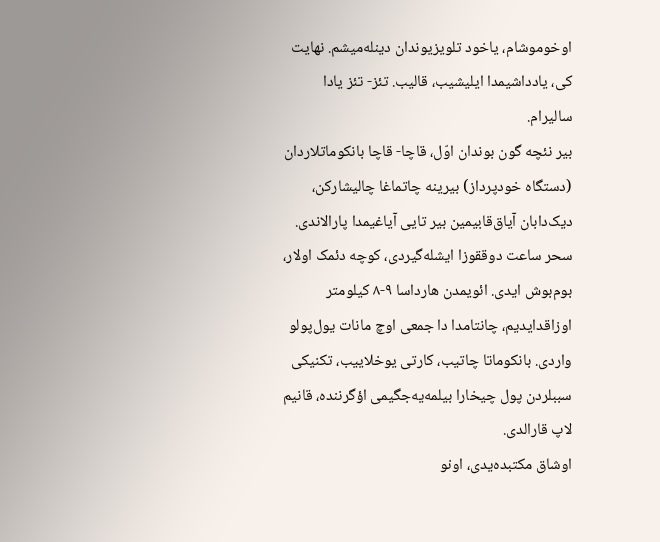اوخوموشام، یاخود تلویزیوندان دینله‌میشم. نهایت کی، یادداشیمدا ایلیشیب، قالیب. تئز- تئز یادا سالیرام.
بیر نئچه گون بوندان اوّل، قاچا- قاچا بانکوماتلاردان (دستگاه خودپرداز) بیرینه چاتماغا چالیشارکن، دیک‌دابان آیاق‌قابیمین بیر تایی آیاغیمدا پارالاندی. سحر ساعت دوققوزا ایشله‌گیردی، کوچه دئمک اولار، بوم‌بوش ایدی. ائویمدن هارداسا ۹-۸ کیلومتر اوزاقدایدیم، چانتامدا دا جمعی اوچ مانات یول‌پولو واردی. بانکوماتا چاتیب، کارتی یوخلاییب، تکنیکی سببلردن پول چیخارا بیلمه‌یه‌جگیمی اؤگرننده، قانیم لاپ قارالدی.
اوشاق مکتبده‌یدی، اونو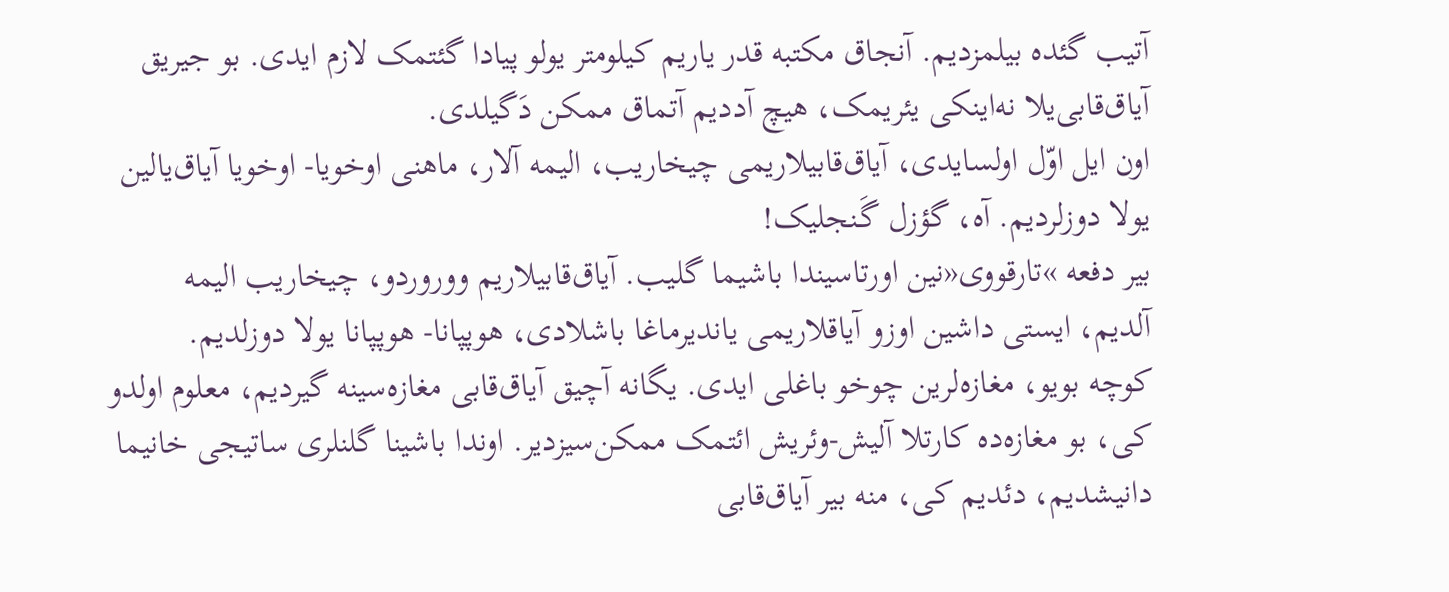آتیب گئده بیلمزدیم. آنجاق مکتبه قدر یاریم کیلومتر یولو پیادا گئتمک لازم ایدی. بو جیریق آیاق‌قابی‌یلا نه‌اینکی یئریمک، هیچ آددیم آتماق ممکن دَگیلدی.
اون ایل اوّل اولسایدی، آیاق‌قابیلاریمی چیخاریب، الیمه آلار، ماهنی اوخویا- اوخویا آیاق‌یالین یولا دوزلردیم. آه، گؤزل گَـنجلیک!
بیر دفعه »تارقووی«نین اورتاسیندا باشیما گلیب. آیاق‌قابیلاریم ووروردو، چیخاریب الیمه آلدیم، ایستی داشین اوزو آیاقلاریمی یاندیرماغا باشلادی، هوپپانا- هوپپانا یولا دوزلدیم.
کوچه بویو، مغازه‌لرین چوخو باغلی ایدی. یگانه آچیق آیاق‌قابی مغازه‌سینه گیردیم، معلوم اولدو کی، بو مغازه‌ده کارتلا آلیش-وئریش ائتمک ممکن‌سیزدیر. اوندا باشینا گلنلری ساتیجی خانیما دانیشدیم، دئدیم کی، منه بیر آیاق‌قابی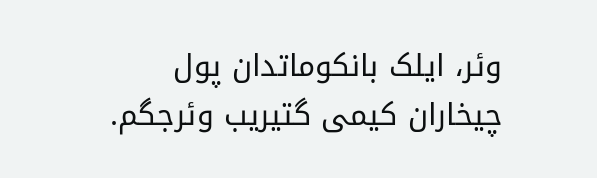وئر، ایلک بانکوماتدان پول چیخاران کیمی گتیریب وئرجگم.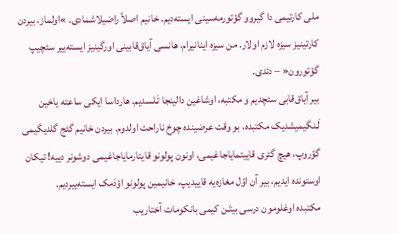ملی کارتیمی دا گیروو گؤتورمه‌سینی ایسته‌دیم. خانیم اصلاً راضیلاشمادی. »اولماز، بیردن کارتینیز سیزه لازم اولار. من سیزه اینانیرام، هانسی آیاق‌قابینی اورگینیز ایسته‌ییر سئچیپ گؤتورون« – دئدی.
بیر آیاق‌قابی سئچدیم و مکتبه، اوشاغین دالینجا تَـلسدیم. هارداسا ایکی ساعته یاخین لَـنگیمیشدیک مکتبده، بو وقت عرضینده چوخ ناراحت اولدوم. بیردن خانیم گئج گلدیگیمی گؤروپ، هیچ گئری قاییتمایاجاغیمی، اونون پولونو قایتارمایاجاغیمی دوشونر دییه! تیکان اوستونده ایدیم، بیر آن اوّل مغازه‌یه قاییدیپ، خانیمین پولونو اؤدَمک ایسته‌ییردیم.
مکتبده اوغلومون درسی بیتَـن کیمی بانکومات آختاریب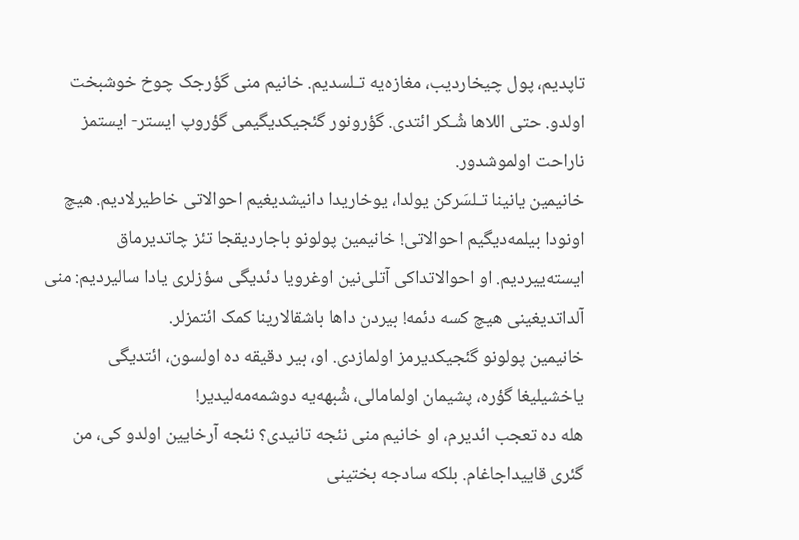تاپدیم، پول چیخاردیب، مغازه‌یه تـلسدیم. خانیم منی گؤرجک چوخ خوشبخت اولدو. حتی اللاها شُـکر ائتدی. گؤرونور گئجیکدیگیمی گؤروپ ایستر- ایستمز ناراحت اولموشدور.
خانیمین یانینا تـلسَرکن یولدا، یوخاریدا دانیشدیغیم احوالاتی خاطیرلادیم. هیچ اونودا بیلمه‌دیگیم احوالاتی! خانیمین پولونو باجاردیقجا تئز چاتدیرماق ایسته‌ییردیم. او احوالاتداکی آتلی‌نین اوغرویا دئدیگی سؤزلری یادا سالیردیم: منی آلداتدیغینی هیچ کسه دئمه! بیردن داها باشقالارینا کمک ائتمزلر.
خانیمین پولونو گئجیکدیرمز اولمازدی. او، بیر دقیقه ده اولسون، ائتدیگی یاخشیلیغا گؤره، پشیمان اولمامالی، شُبهه‌یه دوشمه‌مه‌لیدیر!
هله ده تعجب ائدیرم، او خانیم منی نئجه تانیدی؟ نئجه آرخایین اولدو کی، من گئری قاییداجاغام. بلکه سادجه بختینی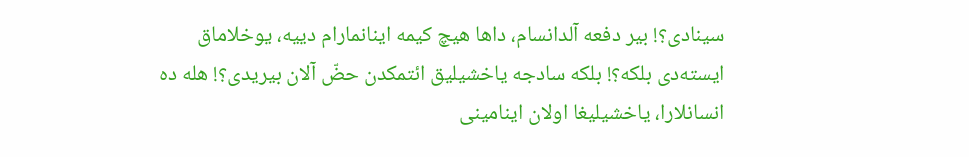سینادی؟! بیر دفعه آلدانسام، داها هیچ کیمه اینانمارام دییه، یوخلاماق ایسته‌دی بلکه؟! بلکه سادجه یاخشیلیق ائتمکدن حضّ آلان بیریدی؟! هله ده انسانلارا، یاخشیلیغا اولان اینامینی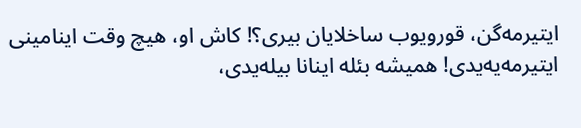ایتیرمه‌گن، قورویوب ساخلایان بیری؟! کاش او، هیچ وقت اینامینی ایتیرمه‌یه‌یدی! همیشه بئله اینانا بیله‌یدی،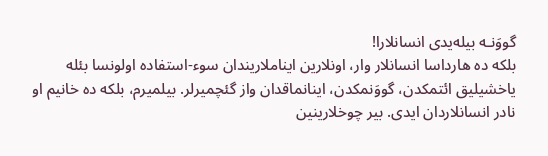گووَنـه بیله‌یدی انسانلارا!
بلکه ده هارداسا انسانلار وار، اونلارین ایناملاریندان سوء-استفاده اولونسا بئله یاخشیلیق ائتمکدن، گووَنمکدن، اینانماقدان واز گئچمیرلر. بیلمیرم، بلکه ده خانیم او نادر انسانلاردان ایدی. بیر چوخلارینین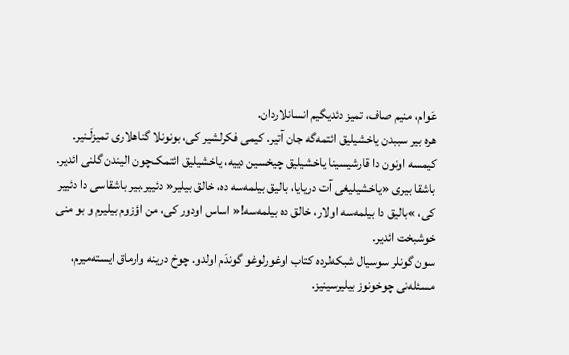عَوام، منیم صاف، تمیز دئدیگیم انسانلاردان.
هره بیر سببدن یاخشیلیق ائتمه‌گه جان آتیر. کیمی فکرلشیر کی، بونونلا گناهلاری تمیزلَـنیر. کیمسه اونون دا قارشیسینا یاخشیلیق چیخسین دییه، یاخشیلیق ائتمک‌چون الیندن گلنی ائدیر. باشقا بیری «یاخشیلیغی آت دریایا، بالیق بیلمه‌سه ده، خالق بیلیر« دئییر.بیر باشقاسی دا دئییر کی، »بالیق دا بیلمه‌سه اولار، خالق ده بیلمه‌سه!« اساس اودور کی، من اؤزوم بیلیرم و بو منی خوشبخت ائدیر.
سون گونلر سوسیال شبکه‌لرده کتاب اوغورلوغو گوندَم اولدو. چوخ درینه وارماق ایسته‌میرم، مسئله‌نی چوخونوز بیلیرسینیز.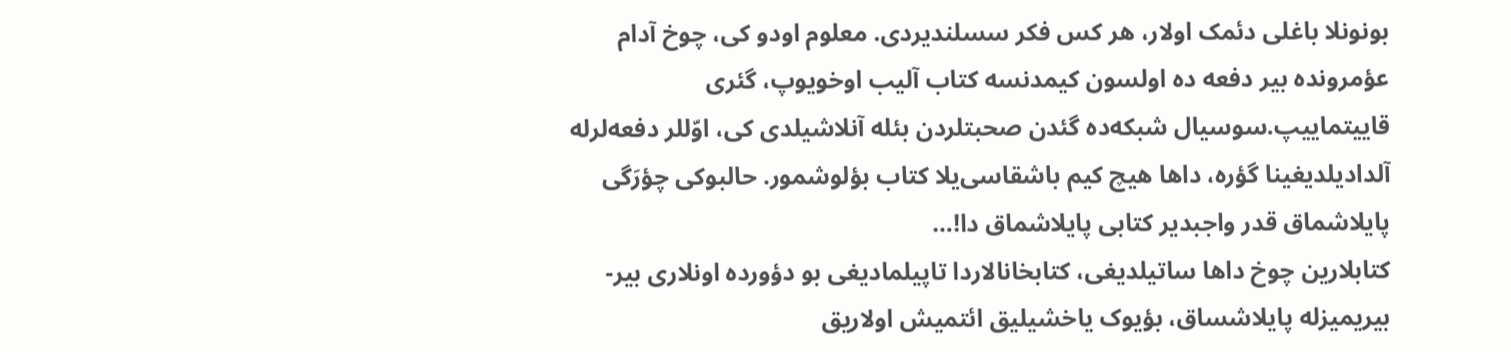بونونلا باغلی دئمک اولار، هر کس فکر سسلندیردی. معلوم اودو کی، چوخ آدام عؤمرونده بیر دفعه ده اولسون کیمدنسه کتاب آلیب اوخویوپ، گئری قاییتماییپ.سوسیال شبکه‌ده گئدن صحبتلردن بئله آنلاشیلدی کی، اوّللر دفعه‌لرله آلدادیلدیغینا گؤره، داها هیچ کیم باشقاسی‌یلا کتاب بؤلوشمور. حالبوکی چؤرَگی پایلاشماق قدر واجبدیر کتابی پایلاشماق دا!…
کتابلارین چوخ داها ساتیلدیغی، کتابخانالاردا تاپیلمادیغی بو دؤورده اونلاری بیر- بیریمیزله پایلاشساق، بؤیوک یاخشیلیق ائتمیش اولاریق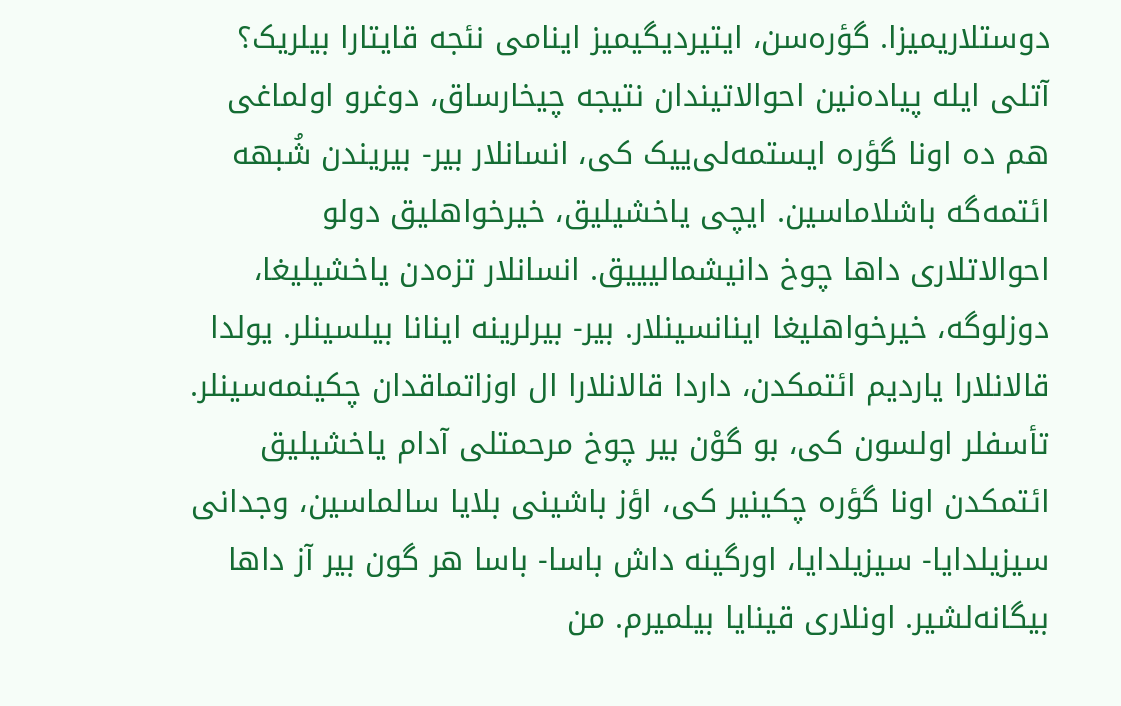دوستلاریمیزا. گؤره‌سن، ایتیردیگیمیز اینامی نئجه قایتارا بیلریک؟
آتلی ایله پیاده‌نین احوالاتیندان نتیجه چیخارساق، دوغرو اولماغی هم ده اونا گؤره ایستمه‌لی‌ییک کی، انسانلار بیر- بیریندن شُبهه ائتمه‌گه باشلاماسین. ایچی یاخشیلیق، خیرخواهلیق دولو احوالاتلاری داها چوخ دانیشمالیییق. انسانلار تزه‌‌دن یاخشیلیغا، دوزلوگه، خیرخواهلیغا اینانسینلار. بیر- بیرلرینه اینانا بیلسینلر. یولدا قالانلارا یاردیم ائتمکدن، داردا قالانلارا ال اوزاتماقدان چکینمه‌سینلر. تأسفلر اولسون کی، بو گوْن بیر چوخ مرحمتلی آدام یاخشیلیق ائتمکدن اونا گؤره چکینیر کی، اؤز باشینی بلایا سالماسین، وجدانی سیزیلدایا- سیزیلدایا، اورگینه داش باسا- باسا هر گون بیر آز داها بیگانه‌لشیر. اونلاری قینایا بیلمیرم. من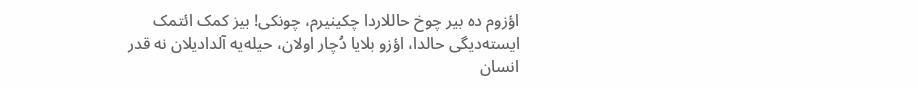اؤزوم ده بیر چوخ حاللاردا چکینیرم، چونکی! بیز کمک ائتمک ایسته‌دیگی حالدا، اؤزو بلایا دُچار اولان، حیله‌یه آلدادیلان نه قدر انسان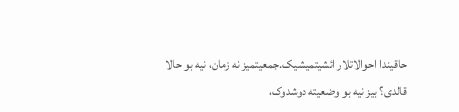حاقیندا احوالاتلار ائشیتمیشیک.جمعیتمیز نه زمان، نیه بو حالا قالدی؟ بیز نیه بو وضعیته دوشدوک،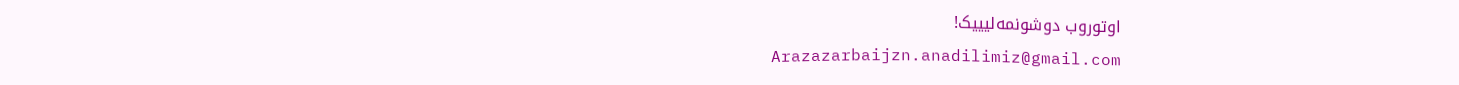اوتوروب دوشونمه‌لیییک!
Arazazarbaijzn.anadilimiz@gmail.com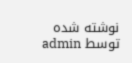نوشته شده توسط admin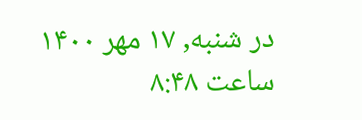در شنبه, ۱۷ مهر ۱۴۰۰ ساعت ۸:۴۸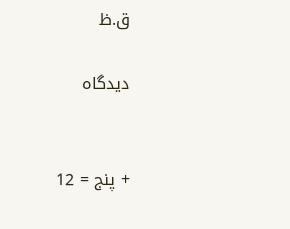ق.ظ

دیدگاه


+ پنج = 12